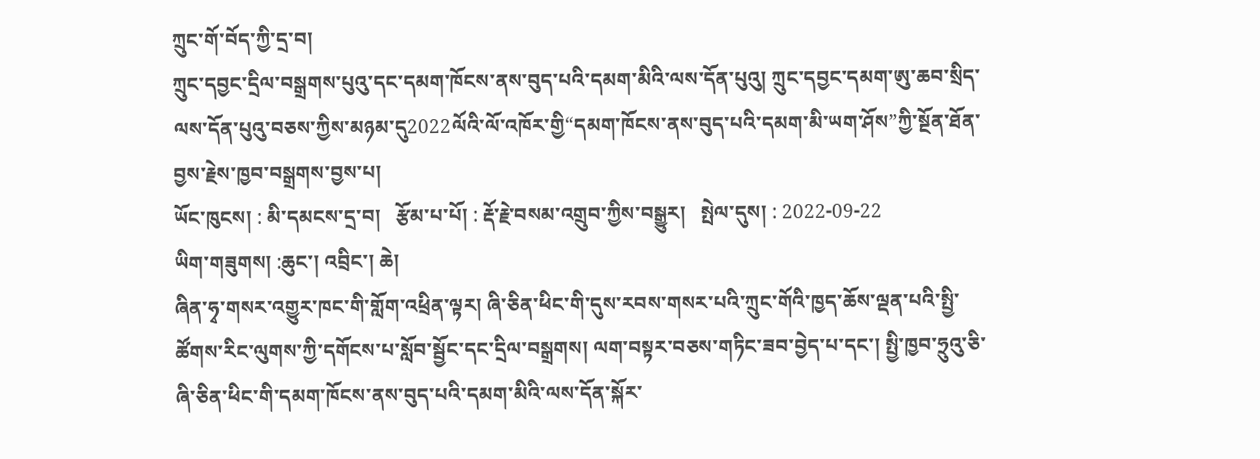ཀྲུང་གོ་བོད་ཀྱི་དྲ་བ།
ཀྲུང་དབྱང་དྲིལ་བསྒྲགས་པུའུ་དང་དམག་ཁོངས་ནས་བུད་པའི་དམག་མིའི་ལས་དོན་པུའུ། ཀྲུང་དབྱང་དམག་ཨུ་ཆབ་སྲིད་ལས་དོན་པུའུ་བཅས་ཀྱིས་མཉམ་དུ2022ལོའི་ལོ་འཁོར་གྱི“དམག་ཁོངས་ནས་བུད་པའི་དམག་མི་ཡག་ཤོས”ཀྱི་སྔོན་ཐོན་བྱས་རྗེས་ཁྱབ་བསྒྲགས་བྱས་པ།
ཡོང་ཁུངས། : མི་དམངས་དྲ་བ།   རྩོམ་པ་པོ། : རྡོ་རྗེ་བསམ་འགྲུབ་ཀྱིས་བསྒྱུར།   སྤེལ་དུས། : 2022-09-22
ཡིག་གཟུགས། :ཆུང་། འབྲིང་། ཆེ།
ཞིན་ཧྭ་གསར་འགྱུར་ཁང་གི་གློག་འཕྲིན་ལྟར། ཞི་ཅིན་ཕིང་གི་དུས་རབས་གསར་པའི་ཀྲུང་གོའི་ཁྱད་ཆོས་ལྡན་པའི་སྤྱི་ཚོགས་རིང་ལུགས་ཀྱི་དགོངས་པ་སློབ་སྦྱོང་དང་དྲིལ་བསྒྲགས། ལག་བསྟར་བཅས་གཏིང་ཟབ་བྱེད་པ་དང་། སྤྱི་ཁྱབ་ཧྲུའུ་ཅི་ཞི་ཅིན་ཕིང་གི་དམག་ཁོངས་ནས་བུད་པའི་དམག་མིའི་ལས་དོན་སྐོར་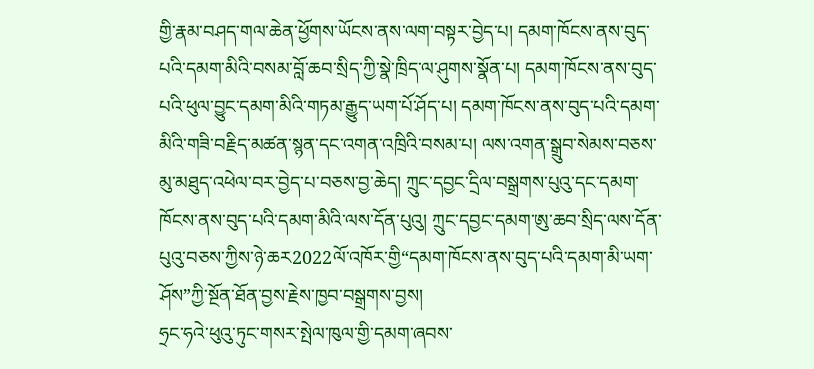གྱི་རྣམ་བཤད་གལ་ཆེན་ཕྱོགས་ཡོངས་ནས་ལག་བསྟར་བྱེད་པ། དམག་ཁོངས་ནས་བུད་པའི་དམག་མིའི་བསམ་བློ་ཆབ་སྲིད་ཀྱི་སྣེ་ཁྲིད་ལ་ཤུགས་སྣོན་པ། དམག་ཁོངས་ནས་བུད་པའི་ཕུལ་བྱུང་དམག་མིའི་གཏམ་རྒྱུད་ཡག་པོ་ཤོད་པ། དམག་ཁོངས་ནས་བུད་པའི་དམག་མིའི་གཟི་བརྗིད་མཚན་སྙན་དང་འགན་འཁྲིའི་བསམ་པ། ལས་འགན་སྒྲུབ་སེམས་བཅས་མུ་མཐུད་འཕེལ་བར་བྱེད་པ་བཅས་བྱ་ཆེད། ཀྲུང་དབྱང་དྲིལ་བསྒྲགས་པུའུ་དང་དམག་ཁོངས་ནས་བུད་པའི་དམག་མིའི་ལས་དོན་པུའུ། ཀྲུང་དབྱང་དམག་ཨུ་ཆབ་སྲིད་ལས་དོན་པུའུ་བཅས་ཀྱིས་ཉེ་ཆར2022ལོ་འཁོར་གྱི“དམག་ཁོངས་ནས་བུད་པའི་དམག་མི་ཡག་ཤོས”ཀྱི་སྔོན་ཐོན་བྱས་རྗེས་ཁྱབ་བསྒྲགས་བྱས།
ཧྲང་ཧའེ་ཕུའུ་ཏུང་གསར་སྤེལ་ཁུལ་གྱི་དམག་ཞབས་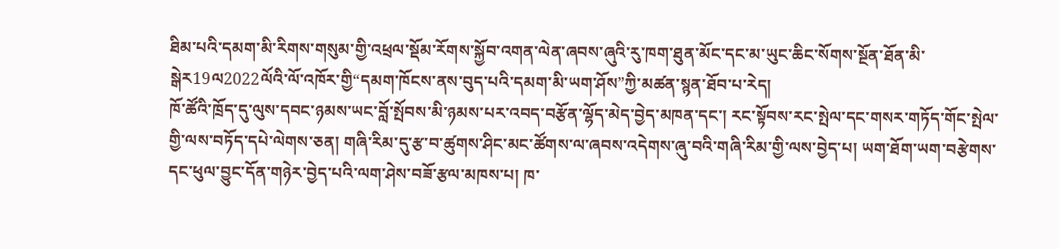ཐིམ་པའི་དམག་མི་རིགས་གསུམ་གྱི་འཕྲལ་སྡོམ་རོགས་སྐྱོབ་འགན་ལེན་ཞབས་ཞུའི་རུ་ཁག་ཐུན་མོང་དང་མ་ཡུང་ཆིང་སོགས་སྔོན་ཐོན་མི་སྒེར19ལ2022ལོའི་ལོ་འཁོར་གྱི“དམག་ཁོངས་ནས་བུད་པའི་དམག་མི་ཡག་ཤོས”ཀྱི་མཚན་སྙན་ཐོབ་པ་རེད།
ཁོ་ཚོའི་ཁྲོད་དུ་ལུས་དབང་ཉམས་ཡང་བློ་སྤོབས་མི་ཉམས་པར་འབད་བརྩོན་ལྷོད་མེད་བྱེད་མཁན་དང་། རང་སྟོབས་རང་སྤེལ་དང་གསར་གཏོད་གོང་སྤེལ་གྱི་ལས་བཏོད་དཔེ་ལེགས་ཅན། གཞི་རིམ་དུ་རྩ་བ་ཚུགས་ཤིང་མང་ཚོགས་ལ་ཞབས་འདེགས་ཞུ་བའི་གཞི་རིམ་གྱི་ལས་བྱེད་པ། ཡག་ཐོག་ཡག་བརྩེགས་དང་ཕུལ་བྱུང་དོན་གཉེར་བྱེད་པའི་ལག་ཤེས་བཟོ་རྩལ་མཁས་པ། ཁ་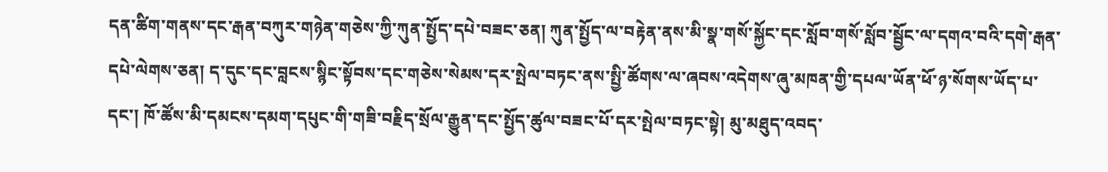དན་ཚིག་གནས་དང་རྒན་བཀུར་གཉེན་གཅེས་ཀྱི་ཀུན་སྤྱོད་དཔེ་བཟང་ཅན། ཀུན་སྤྱོད་ལ་བརྟེན་ནས་མི་སྣ་གསོ་སྐྱོང་དང་སློབ་གསོ་སློབ་སྦྱོང་ལ་དགའ་བའི་དགེ་རྒན་དཔེ་ལེགས་ཅན། ད་དུང་དང་བླངས་སྙིང་སྟོབས་དང་གཅེས་སེམས་དར་སྤེལ་བཏང་ནས་སྤྱི་ཚོགས་ལ་ཞབས་འདེགས་ཞུ་མཁན་གྱི་དཔལ་ཡོན་ཕོ་ཉ་སོགས་ཡོད་པ་དང་། ཁོ་ཚོས་མི་དམངས་དམག་དཔུང་གི་གཟི་བརྗིད་སྲོལ་རྒྱུན་དང་སྤྱོད་ཚུལ་བཟང་པོ་དར་སྤེལ་བཏང་སྟེ། མུ་མཐུད་འབད་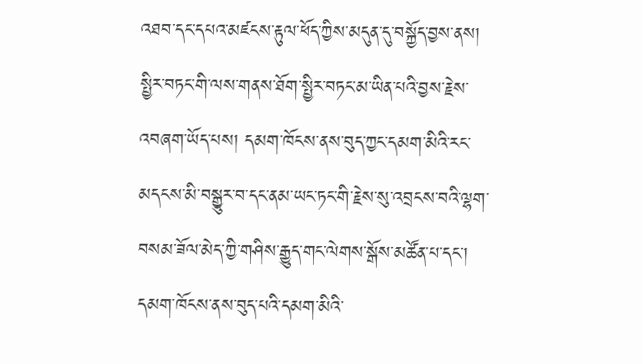འཐབ་དང་དཔའ་མཛངས་རྟུལ་ཕོད་ཀྱིས་མདུན་དུ་བསྐྱོད་བྱས་ནས། སྤྱིར་བཏང་གི་ལས་གནས་ཐོག་སྤྱིར་བཏང་མ་ཡིན་པའི་བྱས་རྗེས་འབཞག་ཡོད་པས། དམག་ཁོངས་ནས་བུད་ཀྱང་དམག་མིའི་རང་མདངས་མི་བསྒྱུར་བ་དང་ནམ་ཡང་ཏང་གི་རྗེས་སུ་འབྲངས་བའི་ལྷག་བསམ་ཟོལ་མེད་ཀྱི་གཤིས་རྒྱུད་གང་ལེགས་སྒོས་མཚོན་པ་དང་། དམག་ཁོངས་ནས་བུད་པའི་དམག་མིའི་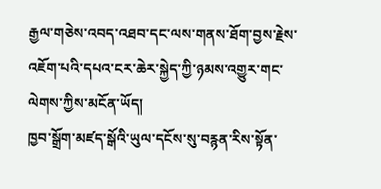རྒྱལ་གཅེས་འབད་འཐབ་དང་ལས་གནས་ཐོག་བྱས་རྗེས་འཇོག་པའི་དཔའ་ངར་ཆེར་སྐྱེད་ཀྱི་ཉམས་འགྱུར་གང་ལེགས་ཀྱིས་མངོན་ཡོད།
ཁྱབ་སྒྲོག་མཛད་སྒོའི་ཡུལ་དངོས་སུ་བརྙན་རིས་སྟོན་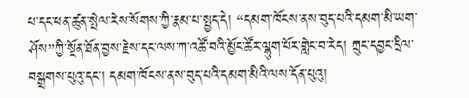པ་དང་ཕན་ཚུན་སྤེལ་རེས་སོགས་ཀྱི་རྣམ་པ་སྤྱད་དེ། “དམག་ཁོངས་ནས་བུད་པའི་དམག་མི་ཡག་ཤོས”ཀྱི་སྔོན་ཐོན་བྱས་རྗེས་དང་ལས་ཀ་འཚོ་བའི་མྱོང་ཚོར་ལྷུག་པོར་གླེང་བ་རེད། ཀྲུང་དབྱང་དྲིལ་བསྒྲགས་པུའུ་དང་། དམག་ཁོངས་ནས་བུད་པའི་དམག་མིའི་ལས་དོན་པུའུ།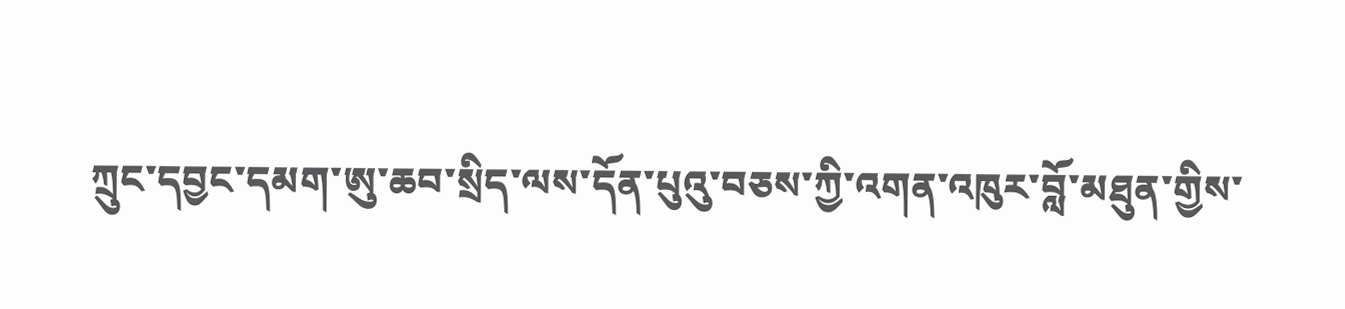ཀྲུང་དབྱང་དམག་ཨུ་ཆབ་སྲིད་ལས་དོན་པུའུ་བཅས་ཀྱི་འགན་འཁུར་བློ་མཐུན་གྱིས་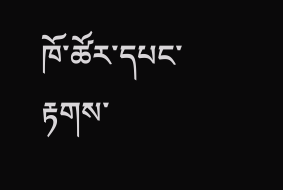ཁོ་ཚོར་དཔང་རྟགས་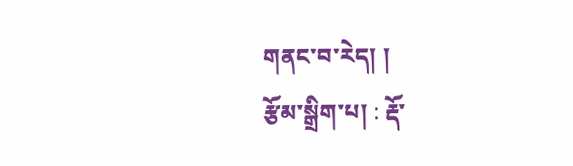གནང་བ་རེད། །
རྩོམ་སྒྲིག་པ། : རྡོ་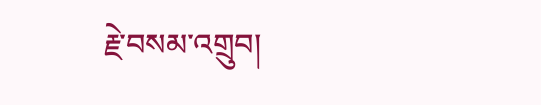རྗེ་བསམ་འགྲུབ།